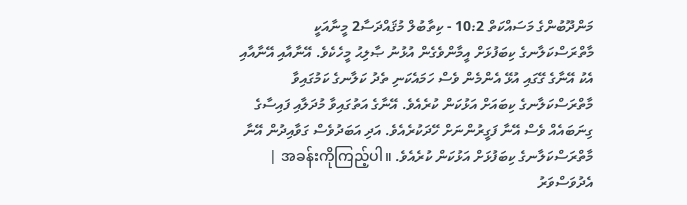މަންދޫބުންގެ މަސައްކަތް 10:2 - ކިތާބުލް މުޤައްދަސާ2 މީނާއަކީ މާތްރަސްކަލާނގެ ކިބަފުޅަށް އީމާންވެގެން އުޅުނު ޞާލިޙު މީހެކެވެ. އޭނާއާއި އޭނާއާއި އެކު އޭނާގެ ގޭގައި އުޅޭ އެންމެން ވެސް ހަމައެކަނި ތެދު ކަލާނގެ ކަމުގައިވާ މާތްރަސްކަލާނގެ ކިބައަށް އަޅުކަން ކުރެއެވެ. އޭނާގެ އަތުގައިވާ މުދަލާއި ފައިސާގެ ގިނަބައެއް ވެސް އޭނާ ފަގީރުންނަށް ހޭދަކުރެއެވެ. އަދި އަބަދުވެސް ގަވާއިދުން އޭނާ މާތްރަސްކަލާނގެ ކިބަފުޅަށް އަޅުކަން ކުރެއެވެ. အခန်းကိုကြည့်ပါ။ |
އެދުވަސްވަރު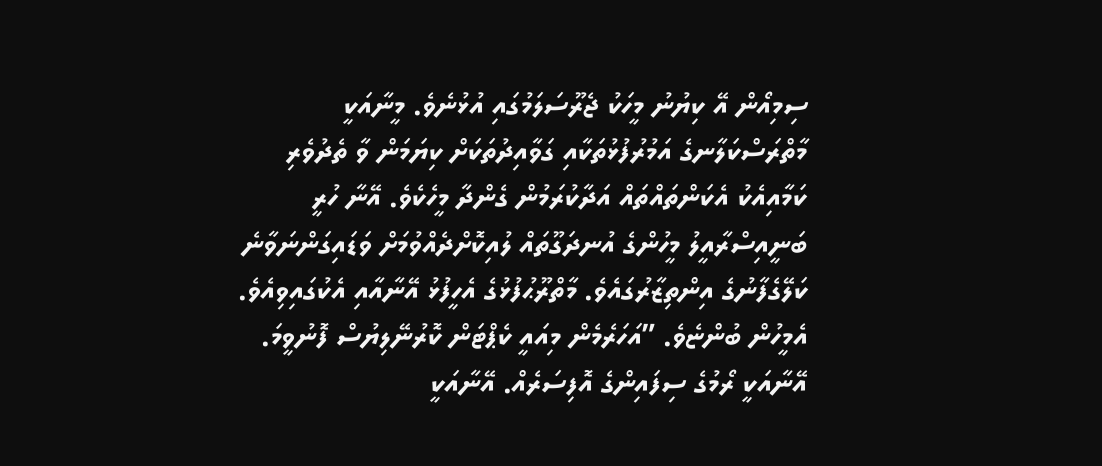ސިމިއޯން އޭ ކިޔުނު މީހަކު ޖެރޫސަލަމުގައި އުޅުނެވެ. މީނާއަކީ މާތްރަސްކަލާނގެ އަމުރުފުޅުތަކާއި ގަވާއިދުތަކަށް ކިޔަމަން ވާ ތެދުވެރި ކަމާއިއެކު އެކަންތައްތައް އަދާކުރަމުން ގެންދާ މީހެކެވެ. އޭނާ ހުރީ ބަނީއިސްރާއީލު މީހުންގެ އުނދަގޫތައް ލުއިކޮށްދެއްވުމަށް ވަޑައިގަންނަވާނެ ކަލޭގެފާނުގެ އިންތިޒާރުގައެވެ. މާތްރޫޙުފުޅުގެ އެހީފުޅު އޭނާއާއި އެކުގައިވިއެވެ.
އެމީހުން ބުންޏެވެ. ”އަހަރެމެން މިއައީ ކެޕްޓަން ކޮރުނޭލިޔުސް ފޮނުވީމަ. އޭނާއަކީ ރޯމުގެ ސިފައިންގެ އޮފިސަރެއް. އޭނާއަކީ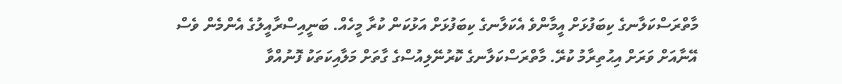މާތްރަސްކަލާނގެ ކިބަފުޅަށް އީމާންވެ އެކަލާނގެ ކިބަފުޅަށް އަޅުކަން ކުރާ މީހެއް. ބަނީއިސްރާއީލުގެ އެންމެން ވެސް އޭނާއަށް ވަރަށް އިޙުތިރާމު ކުރޭ. މާތްރަސްކަލާނގެ ކޮރުނޭލިއުސްގެ ގާތަށް މަލާއިކަތަކު ފޮނުއްވާ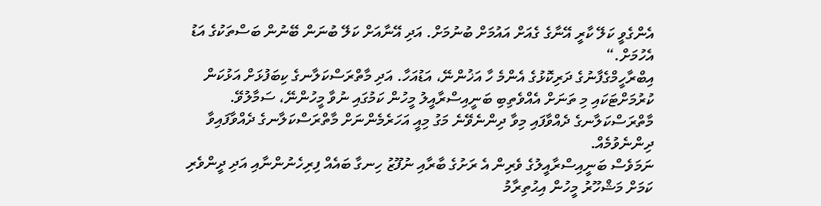އެންގެވީ ކަލޭ ކާރީ އޭނާގެ ގެއަށް އައުމަށް ބުނުމަށް. އަދި އޭނާއަށް ކަލޭ ބުނަން ބޭނުން ބަސްތަކުގެ އަޑު އެހުމަށް.“
އިބްރާހީމްގެފާނުގެ ދަރިކޮޅުގެ އެންމެ ހާ އަޚުންނޭ، އަޑުއަހާ. އަދި މާތްރަސްކަލާނގެ ކިބަފުޅަށް އަޅުކަން ކުރުމަށްޓަކައި މި ތަނަށް އެއްވެތިބި ބަނީއިސްރާއީލު މީހުން ކަމުގައި ނުވާ މީހުންނޭ، ސަމާލުވޭ. މާތްރަސްކަލާނގެ ދެއްވާފައި މިވާ ދިންނެވޭނެ މަގު މިއީ އަހަރެމެންނަށް މާތްރަސްކަލާނގެ ދެއްވާފައިވާ ދިންނެވުމެއް.
ނަމަވެސް ބަނީއިސްރާއީލުގެ ވެރިން އެ ރަށުގެ ބާރާއި ނުފޫޒު ހިނގާ ބައެއް ފިރިހެނުންނާއި އަދި ދީންވެރި ކަމަށް މަޝްހޫރު މީހުން އިޙުތިރާމު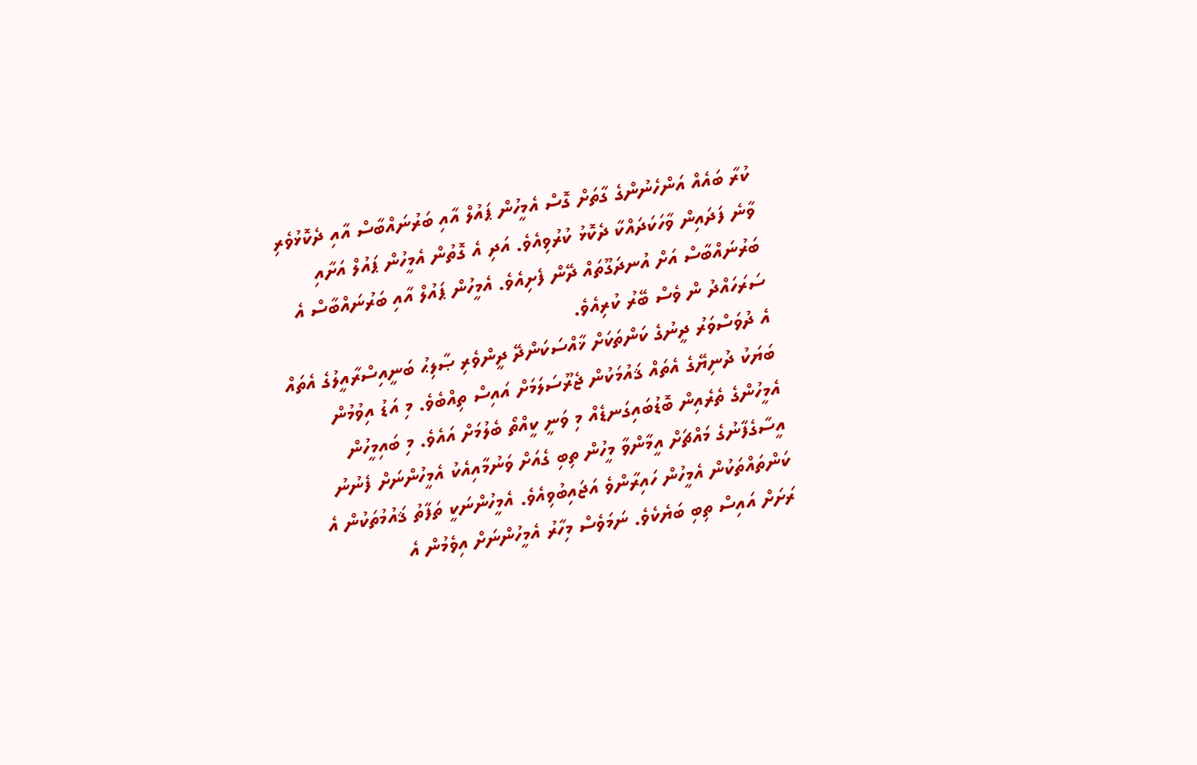ކުރާ ބައެއް އަންހެނުންގެ ގާތަށް ގޮސް އެމީހުން ޕައުލް އާއި ބަރުނައްބާސް އާއި ދެކޮޅުވެރި ވާނެ ފަދައިން ވާހަކަދައްކާ ދެކޮޅު ކުރުވިއެވެ. އަދި އެ ގޮތުން އެމީހުން ޕައުލް އަށާއި ބަރުނައްބާސް އަށް އުނދަގޫތައް ދޭން ފެށިއެވެ. އެމީހުން ޕައުލް އާއި ބަރުނައްބާސް އެ ސަރަހައްދު ން ވެސް ބޭރު ކުރިއެވެ.
އެ ދުވަސްވަރު ދީނުގެ ކަންތަކަށް ޚާއްސަކަންދޭ ދީންވެރި ޞާލިޙު ބަނީއިސްރާއީލުގެ އެތައް ބަޔަކު ދުނިޔޭގެ އެތައް ޤައުމަކުން ޖެރޫސަލަމަށް އައިސް ތިއްބެވެ. މި އަޑު އިވުމުން އެމީހުންގެ ތެރެއިން ބޮޑުބައިގަނޑެއް މި ވަނީ ކީއްތޯ ބެލުމަށް އައެވެ. މި ބައިމީހުން އީސާގެފާނުގެ މައްޗަށް އީމާންވާ މީހުން ތިބި ގެއަށް ވަނުމާއިއެކު އެމީހުންނަށް ފެނުނު ކަންތައްތަކުން އެމީހުން ހައިރާންވެ އަޖައިބުވިއެވެ. އެމީހުންނަކީ ތަފާތު ޤައުމުތަކުން އެ ރަށަށް އައިސް ތިބި ބަޔެކެވެ. ނަމަވެސް މިހާރު އެމީހުންނަށް އިވެމުން އެ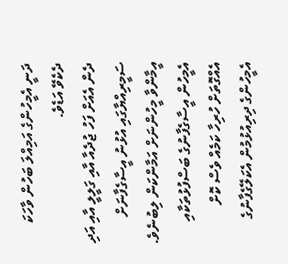ދަނީ އެމީހުންގެ އަމިއްލަ ބަހުން ވާހަކަ ދެކެވޭ އަޑެވެ.
ދެން އެއަށް ފަހު ޖުދެއާ އާއި ގަލީލީ އާއި އަދި ސަމީރިއްޔާގައި އުޅުނު އީސާގެފާނަށް އީމާންވާ މީހުންނަށް އަމާންކަން ލިބުނެވެ. އެމީހުން އީސާގެފާނުގެ ބަސްފުޅުތަކާއި އެއްގޮތަށް ހުރިހާ ކަމެއް ވެސް ކޮށް އެމީހުންގެ ދިރިއުޅުމުން އެކަލޭގެފާނުގެ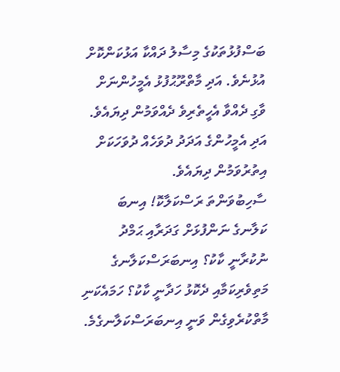ބަސްފުޅުތަކުގެ މިސާލު ދައްކާ އަޅުކަންކޮށް އުޅުނެވެ. އަދި މާތްރޫޙުފުޅު އެމީހުންނަށް ވާގި ދެއްވާ އެހީތެރިވެ ދެއްވަމުން ދިޔައެވެ. އަދި އެމީހުންގެ އަދަދު ދުވަހެއް ދުވަހަކަށް އިތުރުވަމުން ދިޔައެވެ.
ސާހިބުވަންތަ ރަސްކަލާކޮ! އިނބަ ކަލާނގެ ނަންފުޅަށް ގަދަރާއި ޙަމްދު ނުކުރާނީ ކާކު؟ އިނބަރަސްކަލާނގެ މަތިވެރިކަމާއި ދެކޮޅު ހަދާނީ ކާކު؟ ހަމައެކަނި މާތްކުރެވިގެން ވަނީ އިނބަރަސްކަލާނގެމެ.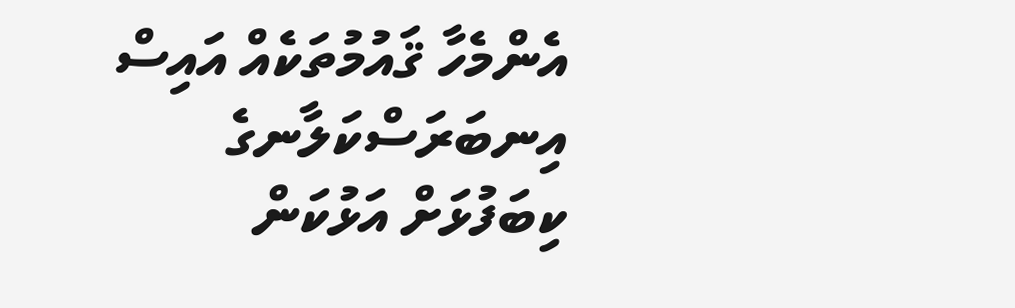އެންމެހާ ޤައުމުތަކެއް އައިސް އިނބަރަސްކަލާނގެ ކިބަފުޅަށް އަޅުކަން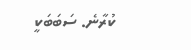ކުރާނެ. ސަބަބަކީ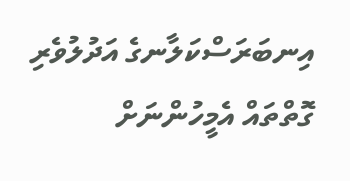އިނބަރަސްކަލާނގެ އަދުލުވެރި ގޮތްތައް އެމީހުންނަށް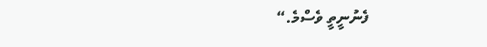ފެނުނީތީ ވެސްމެ.“